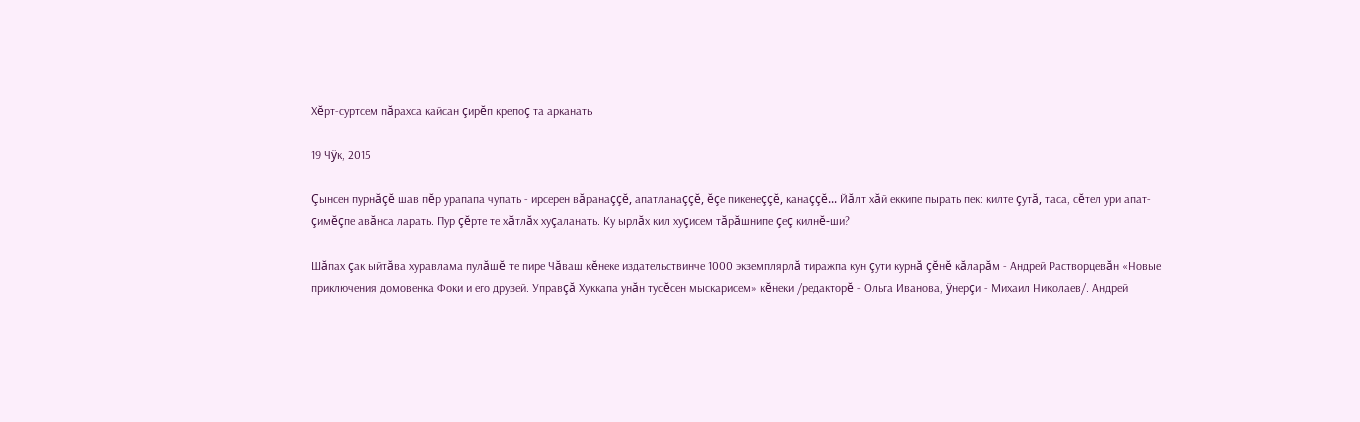Хĕрт-суртсем пăрахса кайсан çирĕп крепоç та арканать

19 Чÿк, 2015

Çынсен пурнăçĕ шав пĕр урапапа чупать - ирсерен вăранаççĕ, апатланаççĕ, ĕçе пикенеççĕ, канаççĕ... Йăлт хăй еккипе пырать пек: килте çутă, таса, сĕтел ури апат-çимĕçпе авăнса ларать. Пур çĕрте те хăтлăх хуçаланать. Ку ырлăх кил хуçисем тăрăшнипе çеç килнĕ-ши?

Шăпах çак ыйтăва хуравлама пулăшĕ те пире Чăваш кĕнеке издательствинче 1000 экземплярлă тиражпа кун çути курнă çĕнĕ кăларăм - Андрей Растворцевăн «Новые приключения домовенка Фоки и его друзей. Управçă Хуккапа унăн тусĕсен мыскарисем» кĕнеки /редакторĕ - Ольга Иванова, ÿнерçи - Михаил Николаев/. Андрей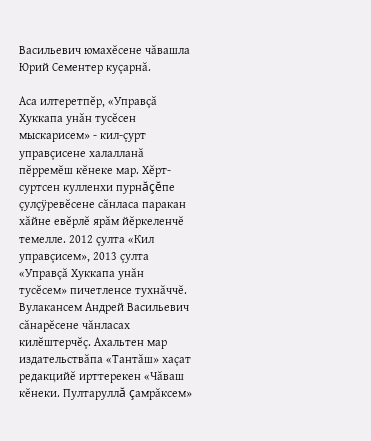Васильевич юмахĕсене чăвашла Юрий Сементер куçарнă.

Аса илтеретпĕр, «Управçă Хуккапа унăн тусĕсен мыскарисем» - кил-çурт управçисене халалланă пĕрремĕш кĕнеке мар. Хĕрт-суртсен кулленхи пурнăçĕпе çулçÿревĕсене сăнласа паракан хăйне евĕрлĕ ярăм йĕркеленчĕ темелле. 2012 çулта «Кил управçисем», 2013 çулта «Управçă Хуккапа унăн тусĕсем» пичетленсе тухнăччĕ. Вулакансем Андрей Васильевич сăнарĕсене чăнласах килĕштерчĕç. Ахальтен мар издательствăпа «Тантăш» хаçат редакцийĕ ирттерекен «Чăваш кĕнеки. Пултаруллă çамрăксем»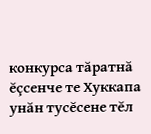конкурса тăратнă ĕçсенче те Хуккапа унăн тусĕсене тĕл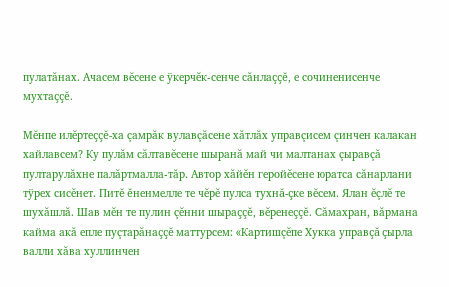пулатăнах. Ачасем вĕсене е ÿкерчĕк-сенче сăнлаççĕ, е сочиненисенче мухтаççĕ.

Мĕнпе илĕртеççĕ-ха çамрăк вулавçăсене хăтлăх управçисем çинчен калакан хайлавсем? Ку пулăм сăлтавĕсене шыранă май чи малтанах çыравçă пултарулăхне палăртмалла-тăр. Автор хăйĕн геройĕсене юратса сăнарлани тÿрех сисĕнет. Питĕ ĕненмелле те чĕрĕ пулса тухнă-çке вĕсем. Ялан ĕçлĕ те шухăшлă. Шав мĕн те пулин çĕнни шыраççĕ, вĕренеççĕ. Сăмахран, вăрмана кайма акă епле пуçтарăнаççĕ маттурсем: «Картишçĕпе Хукка управçă çырла валли хăва хуллинчен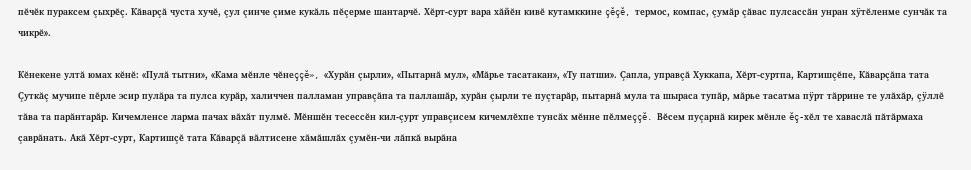пĕчĕк пураксем çыхрĕç. Кăварçă чуста хучĕ, çул çинче çиме кукăль пĕçерме шантарчĕ. Хĕрт-сурт вара хăйĕн кивĕ кутамккине çĕçĕ, термос, компас, çумăр çăвас пулсассăн унран хÿтĕленме сунчăк та чикрĕ».

Кĕнекене ултă юмах кĕнĕ: «Пулă тытни», «Кама мĕнле чĕнеççĕ», «Хурăн çырли», «Пытарнă мул», «Мăрье тасатакан», «Ту патши». Çапла, управçă Хуккапа, Хĕрт-суртпа, Картишçĕпе, Кăварçăпа тата Çуткăç мучипе пĕрле эсир пулăра та пулса курăр, халиччен палламан управçăпа та паллашăр, хурăн çырли те пуçтарăр, пытарнă мула та шыраса тупăр, мăрье тасатма пÿрт тăррине те улăхăр, çÿллĕ тăва та парăнтарăр. Кичемленсе ларма пачах вăхăт пулмĕ. Мĕншĕн тесессĕн кил-çурт управçисем кичемлĕхпе тунсăх мĕнне пĕлмеççĕ. Вĕсем пуçарнă кирек мĕнле ĕç-хĕл те хаваслă пăтăрмаха çаврăнать. Акă Хĕрт-сурт, Картишçĕ тата Кăварçă вăлтисене хăмăшлăх çумĕн-чи лăпкă вырăна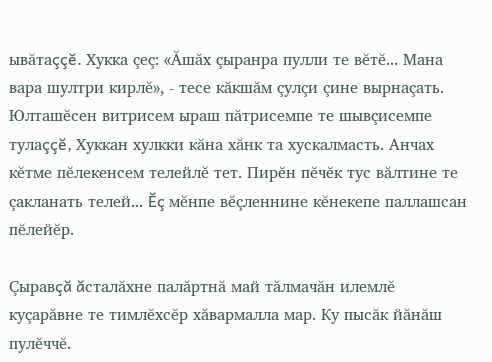ывăтаççĕ. Хукка çеç: «Ăшăх çыранра пулли те вĕтĕ... Мана вара шултри кирлĕ», - тесе кăкшăм çулçи çине вырнаçать. Юлташĕсен витрисем ыраш пăтрисемпе те шывçисемпе тулаççĕ, Хуккан хулкки кăна хăнк та хускалмасть. Анчах кĕтме пĕлекенсем телейлĕ тет. Пирĕн пĕчĕк тус вăлтине те çакланать телей... Ĕç мĕнпе вĕçленнине кĕнекепе паллашсан пĕлейĕр.

Çыравçă ăсталăхне палăртнă май тăлмачăн илемлĕ куçарăвне те тимлĕхсĕр хăвармалла мар. Ку пысăк йăнăш пулĕччĕ.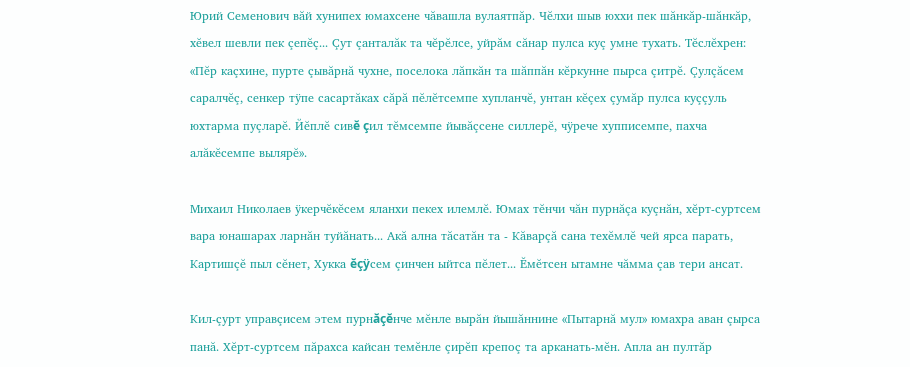Юрий Семенович вăй хунипех юмахсене чăвашла вулаятпăр. Чĕлхи шыв юххи пек шăнкăр-шăнкăр, хĕвел шевли пек çепĕç... Çут çанталăк та чĕрĕлсе, уйрăм сăнар пулса куç умне тухать. Тĕслĕхрен: «Пĕр каçхине, пурте çывăрнă чухне, поселока лăпкăн та шăппăн кĕркунне пырса çитрĕ. Çулçăсем саралчĕç, сенкер тÿпе сасартăках сăрă пĕлĕтсемпе хупланчĕ, унтан кĕçех çумăр пулса куççуль юхтарма пуçларĕ. Йĕплĕ сивĕ çил тĕмсемпе йывăçсене силлерĕ, чÿрече хупписемпе, пахча алăкĕсемпе вылярĕ».

Михаил Николаев ÿкерчĕкĕсем яланхи пекех илемлĕ. Юмах тĕнчи чăн пурнăçа куçнăн, хĕрт-суртсем вара юнашарах ларнăн туйăнать... Акă ална тăсатăн та - Кăварçă сана техĕмлĕ чей ярса парать, Картишçĕ пыл сĕнет, Хукка ĕçÿсем çинчен ыйтса пĕлет... Ĕмĕтсен ытамне чăмма çав тери ансат.

Кил-çурт управçисем этем пурнăçĕнче мĕнле вырăн йышăннине «Пытарнă мул» юмахра аван çырса панă. Хĕрт-суртсем пăрахса кайсан темĕнле çирĕп крепоç та арканать-мĕн. Апла ан пултăр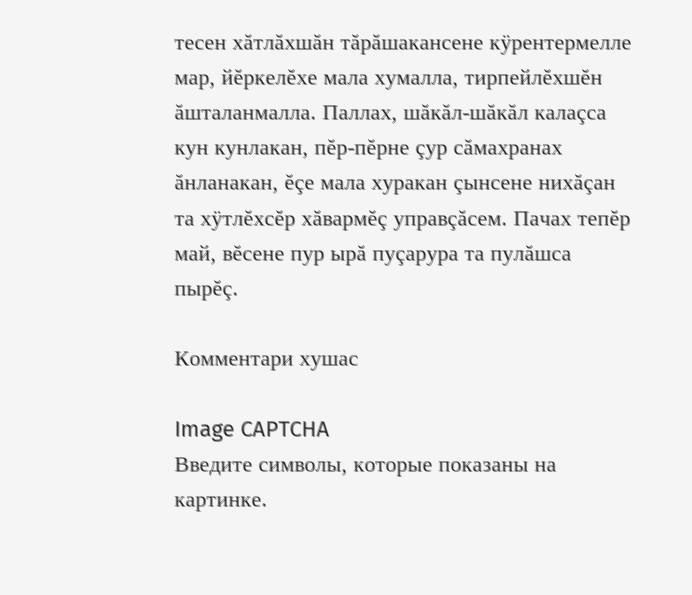тесен хăтлăхшăн тăрăшакансене кÿрентермелле мар, йĕркелĕхе мала хумалла, тирпейлĕхшĕн ăшталанмалла. Паллах, шăкăл-шăкăл калаçса кун кунлакан, пĕр-пĕрне çур сăмахранах ăнланакан, ĕçе мала хуракан çынсене нихăçан та хÿтлĕхсĕр хăвармĕç управçăсем. Пачах тепĕр май, вĕсене пур ырă пуçарура та пулăшса пырĕç.

Комментари хушас

Image CAPTCHA
Введите символы, которые показаны на картинке.